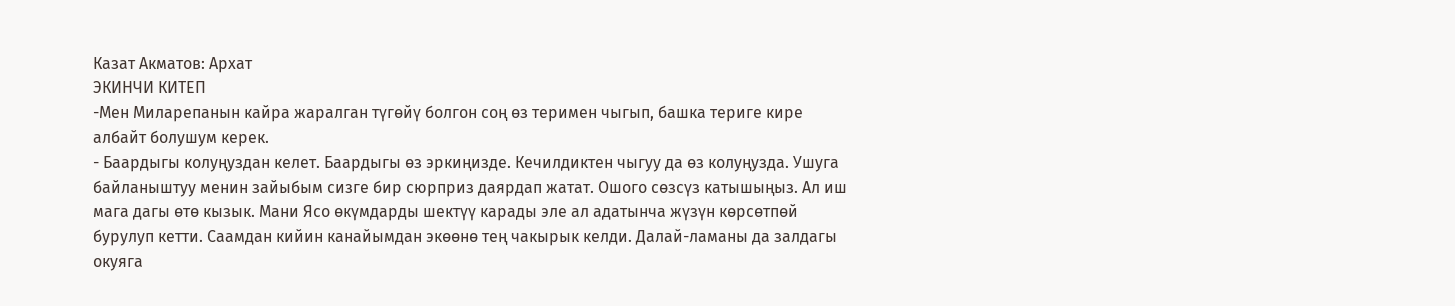Казат Акматов: Архат
ЭКИНЧИ КИТЕП
-Мен Миларепанын кайра жаралган түгөйү болгон соң өз теримен чыгып, башка териге кире албайт болушум керек.
- Баардыгы колуңуздан келет. Баардыгы өз эркиңизде. Кечилдиктен чыгуу да өз колуңузда. Ушуга байланыштуу менин зайыбым сизге бир сюрприз даярдап жатат. Ошого сөзсүз катышыңыз. Ал иш мага дагы өтө кызык. Мани Ясо өкүмдарды шектүү карады эле ал адатынча жүзүн көрсөтпөй бурулуп кетти. Саамдан кийин канайымдан экөөнө тең чакырык келди. Далай-ламаны да залдагы окуяга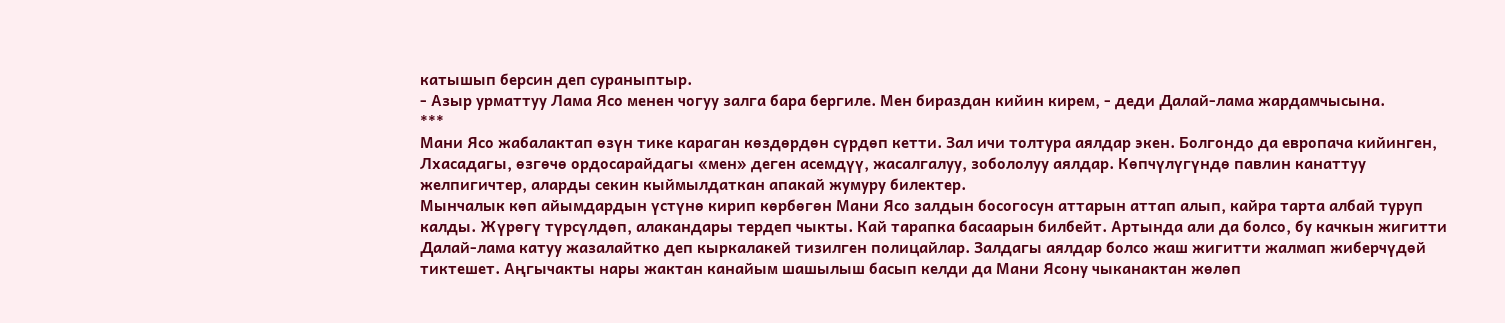катышып берсин деп сураныптыр.
- Азыр урматтуу Лама Ясо менен чогуу залга бара бергиле. Мен бираздан кийин кирем, - деди Далай-лама жардамчысына.
***
Мани Ясо жабалактап өзүн тике караган көздөрдөн сүрдөп кетти. Зал ичи толтура аялдар экен. Болгондо да европача кийинген, Лхасадагы, өзгөчө ордосарайдагы «мен» деген асемдүү, жасалгалуу, зобололуу аялдар. Көпчүлүгүндө павлин канаттуу желпигичтер, аларды секин кыймылдаткан апакай жумуру билектер.
Мынчалык көп айымдардын үстүнө кирип көрбөгөн Мани Ясо залдын босогосун аттарын аттап алып, кайра тарта албай туруп калды. Жүрөгү түрсүлдөп, алакандары тердеп чыкты. Кай тарапка басаарын билбейт. Артында али да болсо, бу качкын жигитти Далай-лама катуу жазалайтко деп кыркалакей тизилген полицайлар. Залдагы аялдар болсо жаш жигитти жалмап жиберчүдөй тиктешет. Аңгычакты нары жактан канайым шашылыш басып келди да Мани Ясону чыканактан жөлөп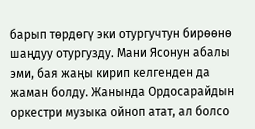барып төрдөгү эки отургучтун бирөөнө шаңдуу отургузду. Мани Ясонун абалы эми, бая жаңы кирип келгенден да жаман болду. Жанында Ордосарайдын оркестри музыка ойноп атат, ал болсо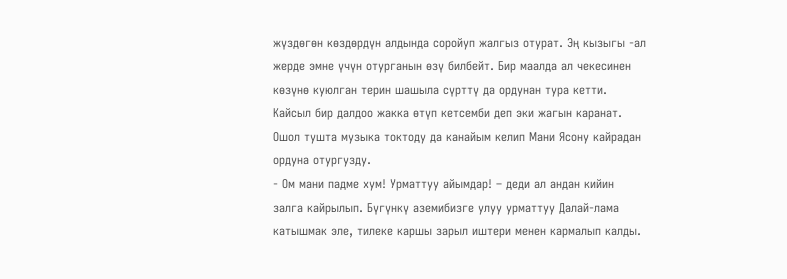жүздөгөн көздөрдүн алдында соройуп жалгыз отурат. Эң кызыгы -ал жерде эмне үчүн отурганын өзү билбейт. Бир маалда ал чекесинен көзүнө куюлган терин шашыла сүрттү да ордунан тура кетти. Кайсыл бир далдоо жакка өтүп кетсемби деп эки жагын каранат. Ошол тушта музыка токтоду да канайым келип Мани Ясону кайрадан ордуна отургузду.
- Ом мани падме хум! Урматтуу айымдар! – деди ал андан кийин залга кайрылып. Бүгүнкү аземибизге улуу урматтуу Далай-лама катышмак эле, тилеке каршы зарыл иштери менен кармалып калды.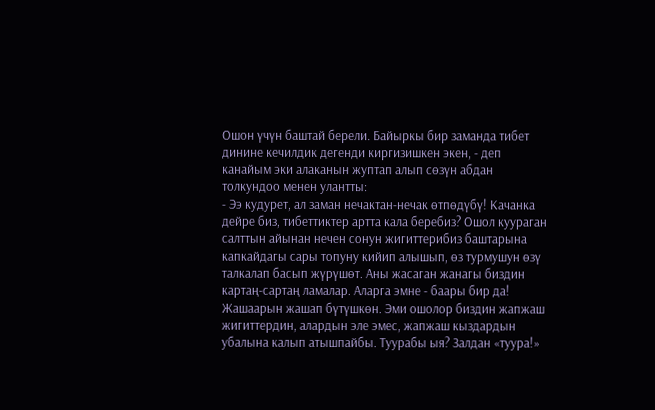Ошон үчүн баштай берели. Байыркы бир заманда тибет динине кечилдик дегенди киргизишкен экен, - деп канайым эки алаканын жуптап алып сөзүн абдан толкундоо менен улантты:
- Ээ кудурет, ал заман нечактан-нечак өтпөдүбү! Качанка дейре биз, тибеттиктер артта кала беребиз? Ошол куураган салттын айынан нечен сонун жигиттерибиз баштарына капкайдагы сары топуну кийип алышып, өз турмушун өзү талкалап басып жүрүшөт. Аны жасаган жанагы биздин картаң-сартаң ламалар. Аларга эмне - баары бир да! Жашаарын жашап бүтүшкөн. Эми ошолор биздин жапжаш жигиттердин, алардын эле эмес, жапжаш кыздардын убалына калып атышпайбы. Туурабы ыя? Залдан «туура!»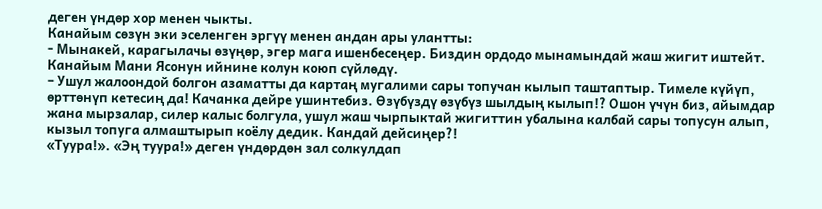деген үндөр хор менен чыкты.
Канайым сөзүн эки эселенген эргүү менен андан ары улантты:
- Мынакей, карагылачы өзүңөр, эгер мага ишенбесеңер. Биздин ордодо мынамындай жаш жигит иштейт. Канайым Мани Ясонун ийнине колун коюп сүйлөдү.
– Ушул жалоондой болгон азаматты да картаң мугалими сары топучан кылып таштаптыр. Тимеле күйүп, өрттөнүп кетесиң да! Качанка дейре ушинтебиз. Өзүбүздү өзүбүз шылдың кылып!? Ошон үчүн биз, айымдар жана мырзалар, силер калыс болгула, ушул жаш чырпыктай жигиттин убалына калбай сары топусун алып, кызыл топуга алмаштырып коёлу дедик. Кандай дейсиңер?!
«Туура!». «Эң туура!» деген үндөрдөн зал солкулдап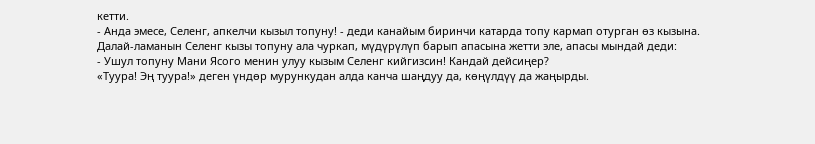кетти.
- Анда эмесе, Селенг, апкелчи кызыл топуну! - деди канайым биринчи катарда топу кармап отурган өз кызына.
Далай-ламанын Селенг кызы топуну ала чуркап, мүдүрүлүп барып апасына жетти эле, апасы мындай деди:
- Ушул топуну Мани Ясого менин улуу кызым Селенг кийгизсин! Кандай дейсиңер?
«Туура! Эң туура!» деген үндөр мурункудан алда канча шаңдуу да, көңүлдүү да жаңырды.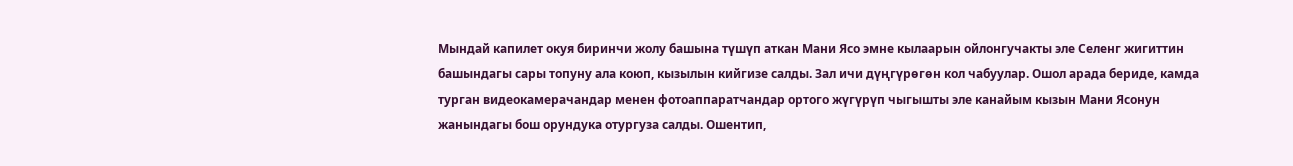Мындай капилет окуя биринчи жолу башына түшүп аткан Мани Ясо эмне кылаарын ойлонгучакты эле Селенг жигиттин башындагы сары топуну ала коюп, кызылын кийгизе салды. Зал ичи дүңгүрөгөн кол чабуулар. Ошол арада бериде, камда турган видеокамерачандар менен фотоаппаратчандар ортого жүгүрүп чыгышты эле канайым кызын Мани Ясонун жанындагы бош орундука отургуза салды. Ошентип,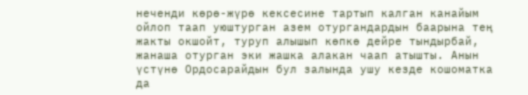неченди көрө-жүрө кексесине тартып калган канайым ойлоп таап уюштурган азем отургандардын баарына тең жакты окшойт, туруп алышып көпкө дейре тындырбай, жанаша отурган эки жашка алакан чаап атышты. Анын үстүнө Ордосарайдын бул залында ушу кезде кошоматка да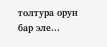толтура орун бар эле...